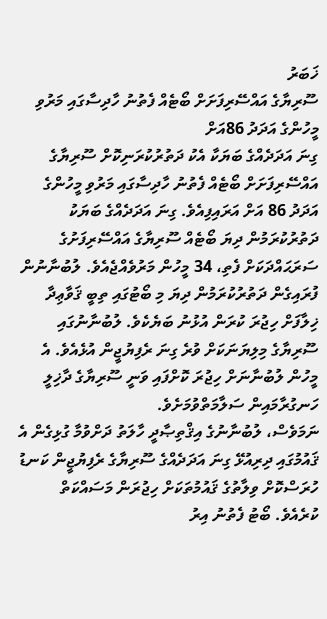ޚަބަރު
ސޫރިޔާގެ އައްސޭރިފަށަށް ބޯޓެއް ފެތުނު ހާދިސާގައި މަރުވި މީހުންގެ އަދަދު 86އަށް
ގިނަ އަދަދެއްގެ ބަޔަކާ އެކު ދަތުރުކުރަނިކޮށް ސޫރިޔާގެ އައްސޭރިފަށަށް ބޯޓެއް ފެތުނު ހާދިސާގައި މަރުވި މީހުންގެ އަދަދު 86 އަށް އަރައިފިއެވެ. ގިނަ އަދަދެއްގެ ބަޔަކު ދަތުރުކުރަމުން ދިޔަ ބޯޓެއް ސޫރިޔާގެ އައްސޭރިފަށުގެ ސަރަޙައްދަކަށް ފެތި، 34 މީހުން މަރުވެއްޖެއެވެ. ލުބުނާނުން ފުރައިގެން ދަތުރުކުރަމުން ދިޔަ މި ބޯޓުގައި ތިބީ ޤަވާޢިދާ ޚިލާފަށް ހިޖުރަ ކުރަން އުޅުނު ބަޔެކެވެ. ލުބުނާނުގައި ސޫރިޔާގެ މިލިޔަނަކަށް ވުރެ ގިނަ ރެފިޔުޖީން އުޅެއެވެ. އެ މީހުން ލުބުނާނަށް ހިޖުރަ ކޮށްފައި ވަނީ ސޫރިޔާގެ ދާޚިލީ ހަނގުރާމައިން ސަލާމަތްވުމަށެވެ.
ނަމަވެސް، ލުބުނާނުގެ އިޤްތިޞާދީ ހާލަތު ދަށްވުމާ ގުޅިގެން އެ ޤައުމުގައި ދިރިއުޅޭ ގިނަ އަދަދެއްގެ ސޫރިޔާގެ ރެފިޔުޖީން ކަނޑު ހުރަސްކޮށް ވިލާތުގެ ޤައުމުތަކަށް ހިޖުރަން މަސައްކަތް ކުރެއެވެ. ބޯޓު ފެތުނު އިރު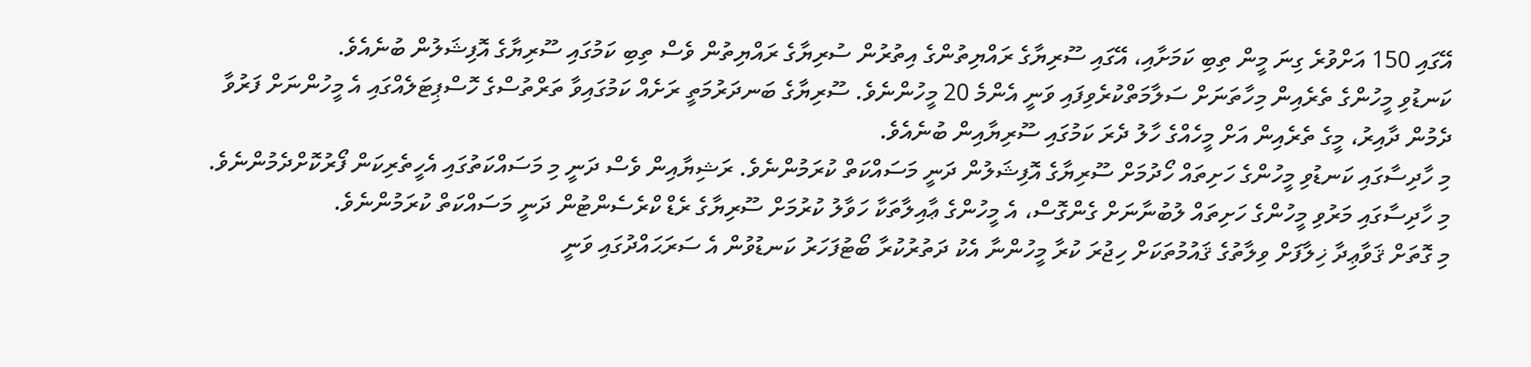އޭގައި 150 އަށްވުރެ ގިނަ މީން ތިބި ކަމަށާއި، އޭގައި ސޫރިޔާގެ ރައްޔިތުންގެ އިތުރުން ސުރިޔާގެ ރައްޔިތުން ވެސް ތިބި ކަމުގައި ސޫރިޔާގެ އޮފިޝަލުން ބުނެއެވެ.
ކަނޑުވި މީހުންގެ ތެރެއިން މިހާތަނަށް ސަލާމަތްކުރެވިފައި ވަނީ އެންމެ 20 މީހުންނެވެ. ސޫރިޔާގެ ބަނދަރުމަތީ ރަށެއް ކަމުގައިވާ ތަރްތުސްގެ ހޮސްޕިޓަލެއްގައި އެ މީހުންނަށް ފަރުވާ ދެމުން ދާއިރު، މީގެ ތެރެއިން އަށް މީހެއްގެ ހާލު ދެރަ ކަމުގައި ސޫރިޔާއިން ބުނެއެވެ.
މި ހާދިސާގައި ކަނޑުވި މީހުންގެ ހަށިތައް ހޯދުމަށް ސޫރިޔާގެ އޮފިޝަލުން ދަނީ މަސައްކަތް ކުރަމުންނެވެ. ރަޝިޔާއިން ވެސް ދަނީ މި މަސައްކަތުގައި އެހީތެރިކަން ފޯރުކޮށްދެމުންނެވެ. މި ހާދިސާގައި މަރުވި މީހުންގެ ހަށިތައް ލުބުނާނަށް ގެންގޮސް، އެ މީހުންގެ ޢާއިލާތަކާ ހަވާލު ކުރުމަށް ސޫރިޔާގެ ރެޑް ކްރެސެންޓުން ދަނީ މަސައްކަތް ކުރަމުންނެވެ.
މި ގޮތަށް ޤަވާޢިދާ ޚިލާފަށް ވިލާތުގެ ޤައުމުތަކަށް ހިޖުރަ ކުރާ މީހުންނާ އެކު ދަތުރުކުރާ ބޯޓުފަހަރު ކަނޑުވުން އެ ސަރަޙައްދުގައި ވަނީ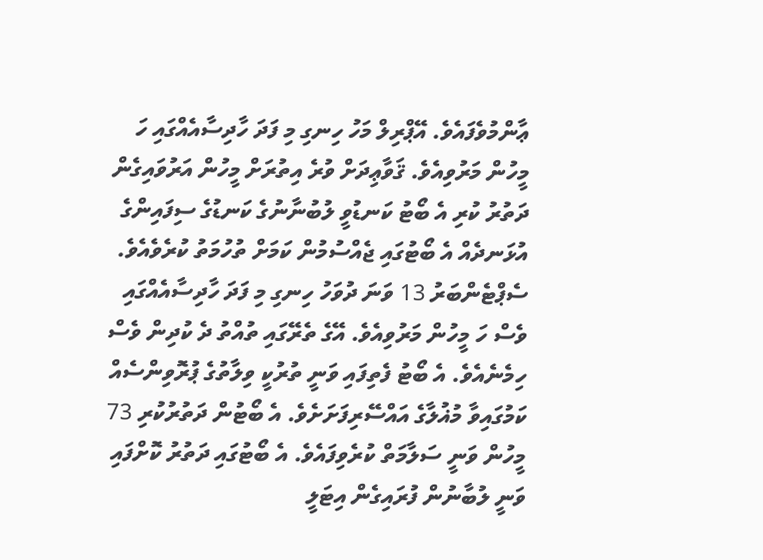ޢާންމުވެފައެވެ. އޭޕްރިލް މަހު ހިނގި މި ފަދަ ހާދިސާއެއްގައި ހަ މީހުން މަރުވިއެވެ. ޤަވާޢިދަށް ވުރެ އިތުރަށް މީހުން އަރުވައިގެން ދަތުރު ކުރި އެ ބޯޓު ކަނޑުވީ ލުބުނާނުގެ ކަނޑުގެ ސިފައިންގެ އުޅަނދެއް އެ ބޯޓުގައި ޖެއްސުމުން ކަމަށް ތުހުމަތު ކުރެވެއެވެ.
ސެޕްޓެންބަރު 13 ވަނަ ދުވަހު ހިނގި މި ފަދަ ހާދިސާއެއްގައި ވެސް ހަ މީހުން މަރުވިއެވެ. އޭގެ ތެރޭގައި ތުއްތު ދެ ކުދިން ވެސް ހިމެނެއެވެ. އެ ބޯޓު ފެތިފައި ވަނީ ތުރުކީ ވިލާތުގެ ޕުރޮވިންސެއް ކަމުގައިވާ މުޣުލާގެ އައްސޭރިފަށަށެވެ. އެ ބޯޓުން ދަތުރުކުރި 73 މީހުން ވަނީ ސަލާމަތް ކުރެވިފައެވެ. އެ ބޯޓުގައި ދަތުރު ކޮށްފައި ވަނީ ލުބާނުން ފުރައިގެން އިޓަލީ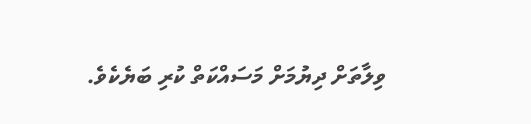ވިލާތަށް ދިޔުމަށް މަސައްކަތް ކުރި ބަޔެކެވެ.